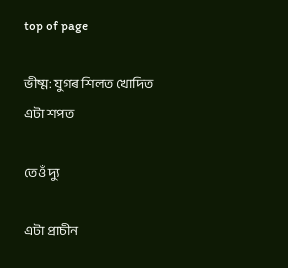top of page

ভীষ্ম: যুগৰ শিলত খোদিত এটা শপত

তেওঁ দ্যু

এটা প্ৰাচীন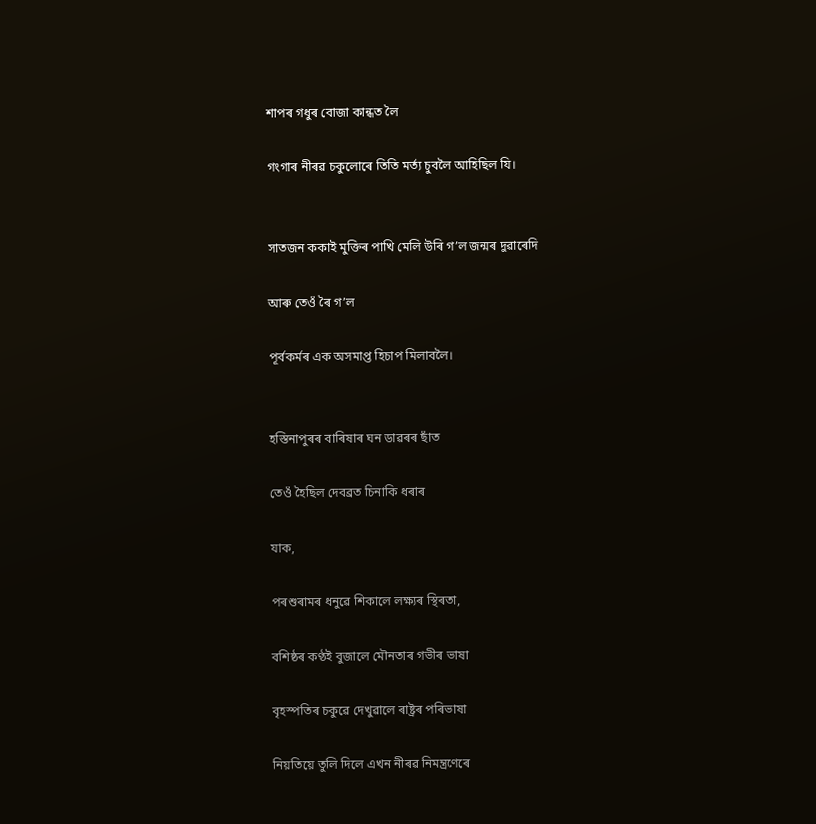শাপৰ গধুৰ বোজা কান্ধত লৈ

গংগাৰ নীৰৱ চকুলোৰে তিতি মৰ্ত্য চুবলৈ আহিছিল যি।


সাতজন ককাই মুক্তিৰ পাখি মেলি উৰি গ’ল জন্মৰ দুৱাৰেদি

আৰু তেওঁ ৰৈ গ’ল

পূৰ্বকৰ্মৰ এক অসমাপ্ত হিচাপ মিলাবলৈ।


হস্তিনাপুৰৰ বাৰিষাৰ ঘন ডাৱৰৰ ছাঁত

তেওঁ হৈছিল দেবব্ৰত চিনাকি ধৰাৰ

যাক,

পৰশুৰামৰ ধনুৱে শিকালে লক্ষ্যৰ স্থিৰতা,

বশিষ্ঠৰ কণ্ঠই বুজালে মৌনতাৰ গভীৰ ভাষা

বৃহস্পতিৰ চকুৱে দেখুৱালে ৰাষ্ট্ৰৰ পৰিভাষা

নিয়তিয়ে তুলি দিলে এখন নীৰৱ নিমন্ত্ৰণেৰে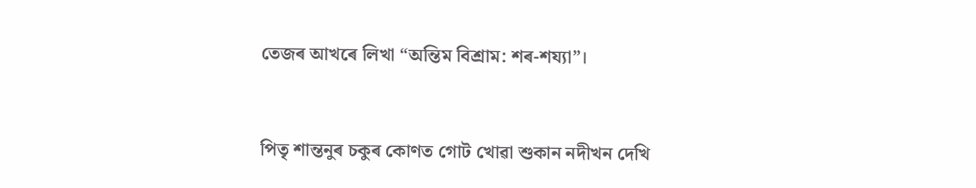তেজৰ আখৰে লিখা “অন্তিম বিশ্ৰাম: শৰ-শয্যা”।


পিতৃ শান্তনুৰ চকুৰ কোণত গোট খোৱা শুকান নদীখন দেখি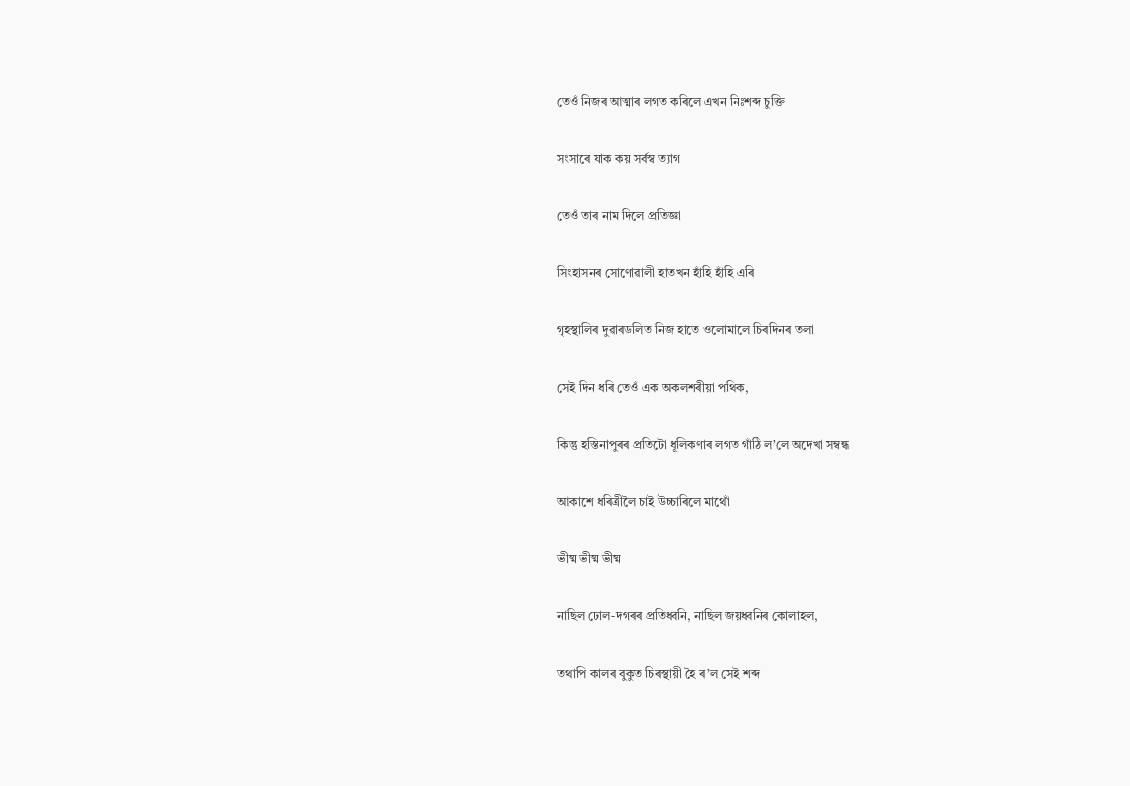তেওঁ নিজৰ আত্মাৰ লগত কৰিলে এখন নিঃশব্দ চুক্তি

সংসাৰে যাক কয় সৰ্বস্ব ত্যাগ

তেওঁ তাৰ নাম দিলে প্ৰতিজ্ঞা

সিংহাসনৰ সোণোৱালী হাতখন হাঁহি হাঁহি এৰি

গৃহস্থালিৰ দুৱাৰডলিত নিজ হাতে ওলোমালে চিৰদিনৰ তলা

সেই দিন ধৰি তেওঁ এক অকলশৰীয়া পথিক,

কিন্তু হস্তিনাপুৰৰ প্ৰতিটো ধূলিকণাৰ লগত গাঁঠি ল’লে অদেখা সম্বন্ধ

আকাশে ধৰিত্ৰীলৈ চাই উচ্চাৰিলে মাথোঁ

ভীষ্ম ভীষ্ম ভীষ্ম

নাছিল ঢোল-দগৰৰ প্ৰতিধ্বনি, নাছিল জয়ধ্বনিৰ কোলাহল,

তথাপি কালৰ বুকুত চিৰস্থায়ী হৈ ৰ’ল সেই শব্দ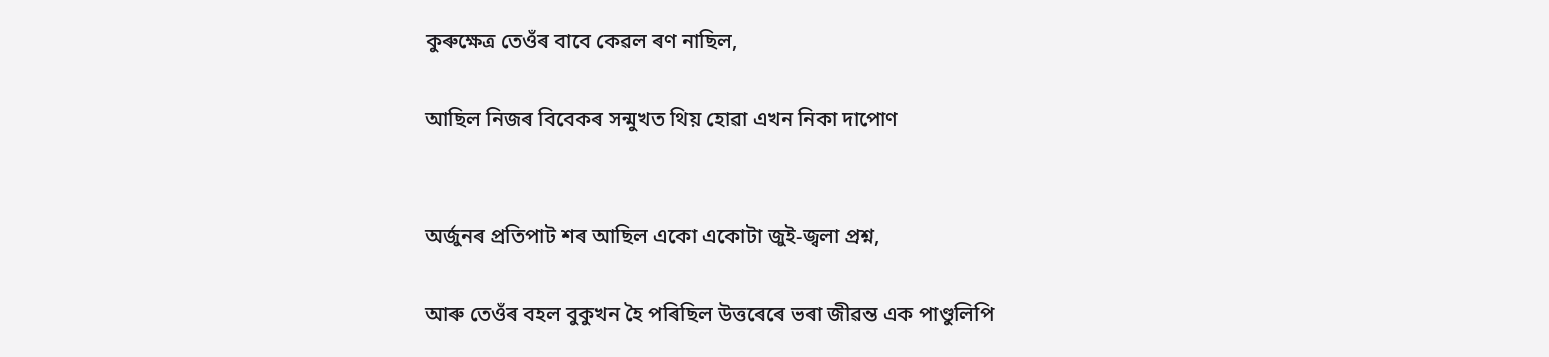কুৰুক্ষেত্ৰ তেওঁৰ বাবে কেৱল ৰণ নাছিল,

আছিল নিজৰ বিবেকৰ সন্মুখত থিয় হোৱা এখন নিকা দাপোণ


অৰ্জুনৰ প্ৰতিপাট শৰ আছিল একো একোটা জুই-জ্বলা প্ৰশ্ন,

আৰু তেওঁৰ বহল বুকুখন হৈ পৰিছিল উত্তৰেৰে ভৰা জীৱন্ত এক পাণ্ডুলিপি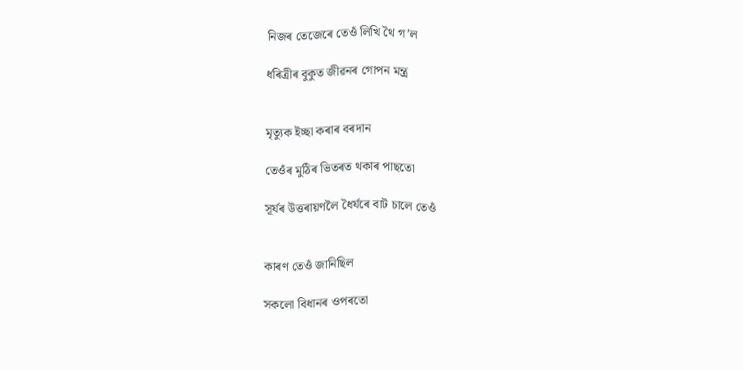নিজৰ তেজেৰে তেওঁ লিখি থৈ গ’ল

ধৰিত্ৰীৰ বুকুত জীৱনৰ গোপন মন্ত্ৰ


মৃত্যুক ইচ্ছা কৰাৰ বৰদান

তেওঁৰ মুঠিৰ ভিতৰত থকাৰ পাছতো

সূৰ্যৰ উত্তৰায়ণলৈ ধৈৰ্যৰে বাট চালে তেওঁ


কাৰণ তেওঁ জানিছিল

সকলো বিধানৰ ওপৰতো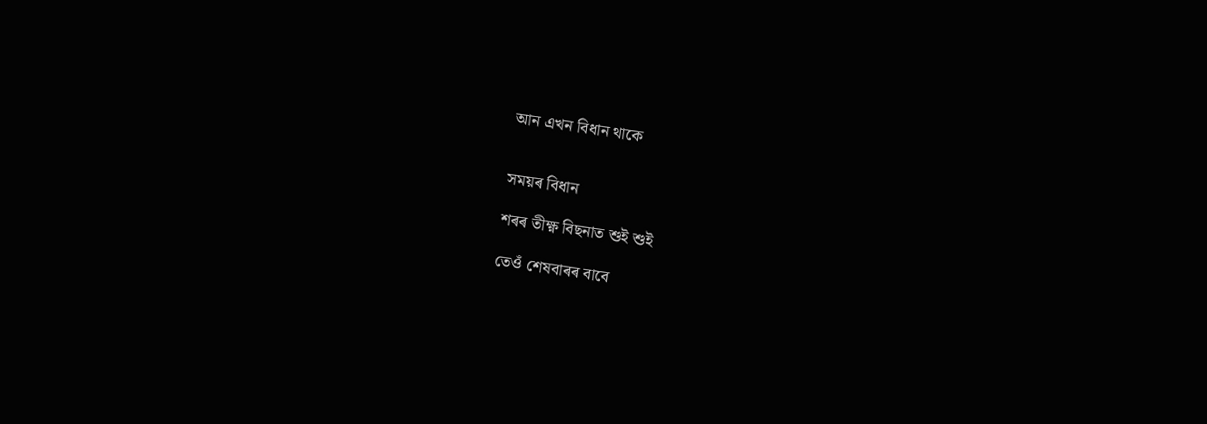আন এখন বিধান থাকে


সময়ৰ বিধান

শৰৰ তীক্ষ্ণ বিছনাত শুই শুই

তেওঁ শেষবাৰৰ বাবে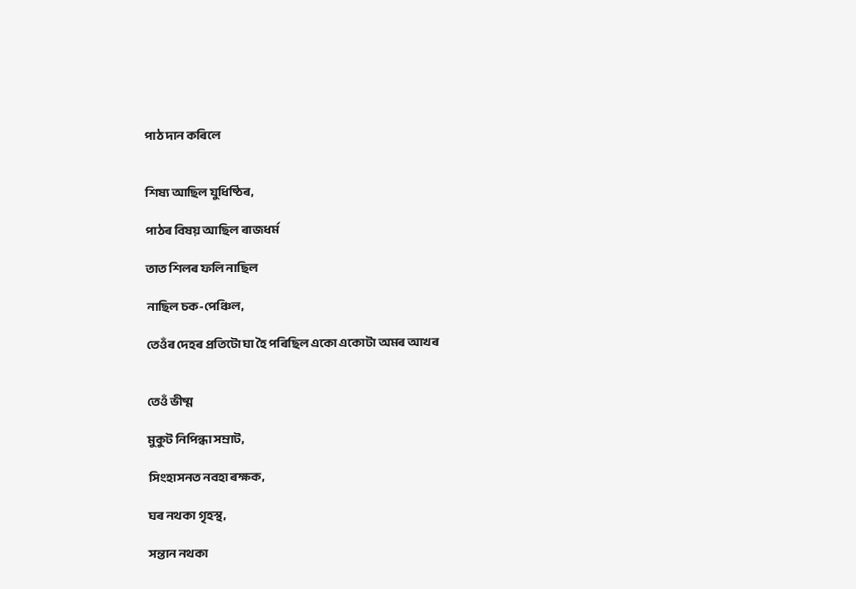পাঠ দান কৰিলে


শিষ্য আছিল যুধিষ্ঠিৰ,

পাঠৰ বিষয় আছিল ৰাজধৰ্ম

তাত শিলৰ ফলি নাছিল

নাছিল চক-পেঞ্চিল,

তেওঁৰ দেহৰ প্ৰতিটো ঘা হৈ পৰিছিল একো একোটা অমৰ আখৰ


তেওঁ ভীষ্ম

মুকুট নিপিন্ধা সম্ৰাট,

সিংহাসনত নবহা ৰক্ষক,

ঘৰ নথকা গৃহস্থ,

সন্তান নথকা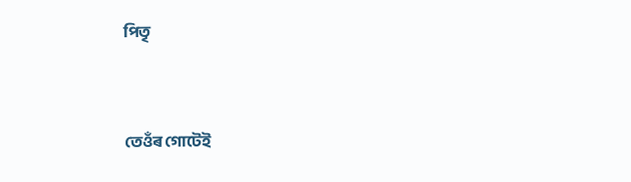পিতৃ


তেওঁৰ গোটেই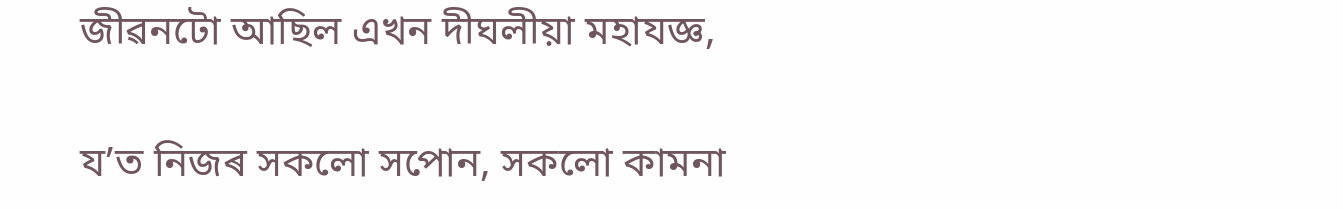জীৱনটো আছিল এখন দীঘলীয়া মহাযজ্ঞ,

য’ত নিজৰ সকলো সপোন, সকলো কামনা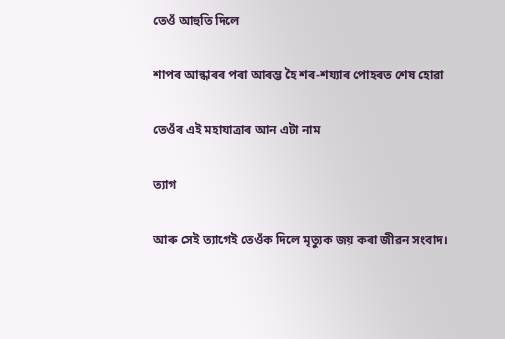তেওঁ আহুতি দিলে

শাপৰ আন্ধাৰৰ পৰা আৰম্ভ হৈ শৰ-শয্যাৰ পোহৰত শেষ হোৱা

তেওঁৰ এই মহাযাত্ৰাৰ আন এটা নাম

ত্যাগ

আৰু সেই ত্যাগেই তেওঁক দিলে মৃত্যুক জয় কৰা জীৱন সংবাদ।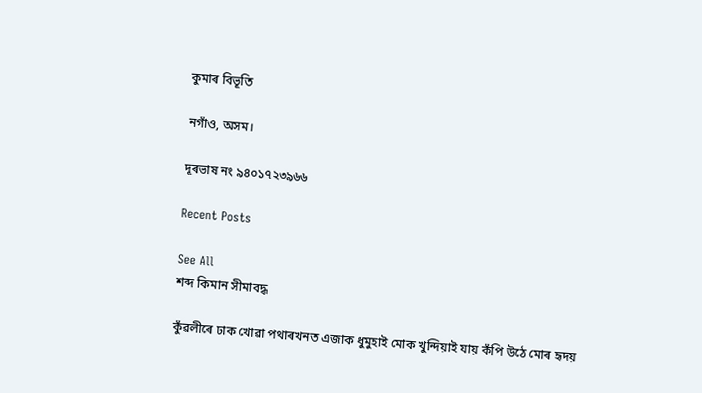কুমাৰ বিভূতি

নগাঁও, অসম।

দূৰভাষ নং ৯৪০১৭২৩৯৬৬

Recent Posts

See All
শব্দ কিমান সীমাবদ্ধ

কুঁৱলীৰে ঢাক খোৱা পথাৰখনত এজাক ধুমুহাই মোক খুন্দিয়াই যায় কঁপি উঠে মোৰ হৃদয়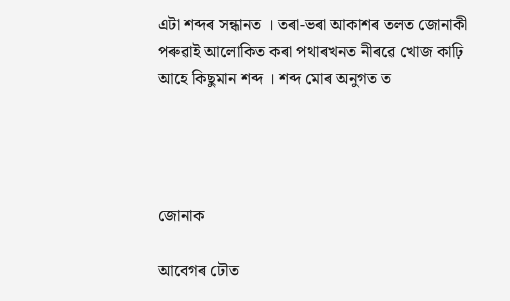এটা শব্দৰ সন্ধানত । তৰা-ভৰা আকাশৰ তলত জোনাকী পৰুৱাই আলোকিত কৰা পথাৰখনত নীৰৱে খোজ কাঢ়ি আহে কিছুমান শব্দ । শব্দ মোৰ অনুগত ত




জোনাক

আবেগৰ ঢৌত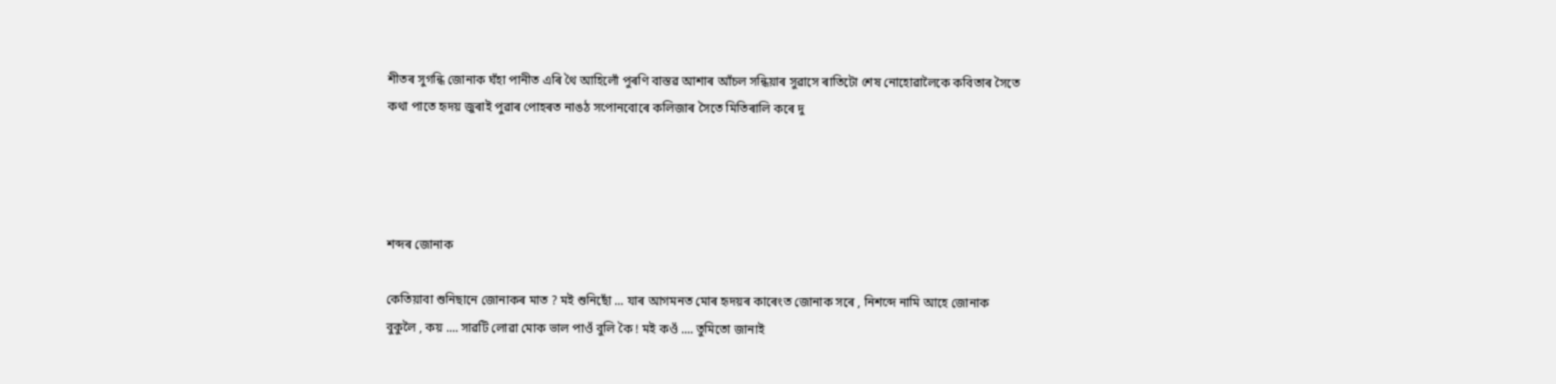শীতৰ সুগন্ধি জোনাক ঘঁহা পানীত এৰি থৈ আহিলোঁ পুৰণি বাস্তৱ আশাৰ আঁচল সন্ধিয়াৰ সুৱাসে ৰাতিটো শেষ নোহোৱালৈকে কবিতাৰ সৈতে কথা পাতে হৃদয় জুৰাই পুৱাৰ পোহৰত নাঙঠ সপোনবোৰে কলিজাৰ সৈতে মিতিৰালি কৰে দু




শব্দৰ জোনাক

কেতিয়াবা শুনিছানে জোনাকৰ মাত ? মই শুনিছোঁ ... যাৰ আগমনত মোৰ হৃদয়ৰ কাৰেংত জোনাক সৰে , নিশব্দে নামি আহে জোনাক বুকুলৈ , কয় .... সাৱটি লোৱা মোক ভাল পাওঁ বুলি কৈ ! মই কওঁ .... তুমিতো জানাই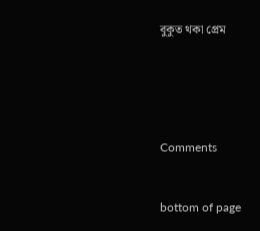বুকুত থকা প্ৰেম





Comments


bottom of page